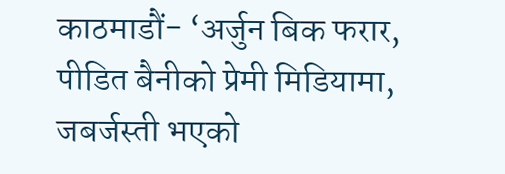काठमाडौं- ‘अर्जुन बिक फरार, पीडित बैनीको प्रेमी मिडियामा, जबर्जस्ती भएको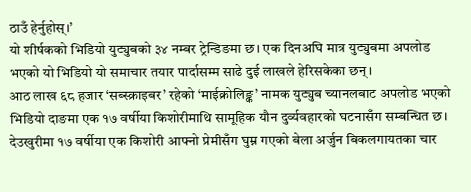ठाउँ हेर्नुहोस्।’
यो शीर्षकको भिडियो युट्युबको ३४ नम्बर ट्रेन्डिङमा छ। एक दिनअघि मात्र युट्युबमा अपलोड भएको यो भिडियो यो समाचार तयार पार्दासम्म साढे दुई लाखले हेरिसकेका छन्।
आठ लाख ६८ हजार ‘सब्स्क्राइबर’ रहेको ‘माईक्रोलिङ्क’ नामक युट्युब च्यानलबाट अपलोड भएको भिडियो दाङमा एक १७ वर्षीया किशोरीमाथि सामूहिक यौन दुर्व्यवहारको घटनासँग सम्बन्धित छ।
देउखुरीमा १७ वर्षीया एक किशोरी आफ्नो प्रेमीसँग घुम्न गएको बेला अर्जुन बिकलगायतका चार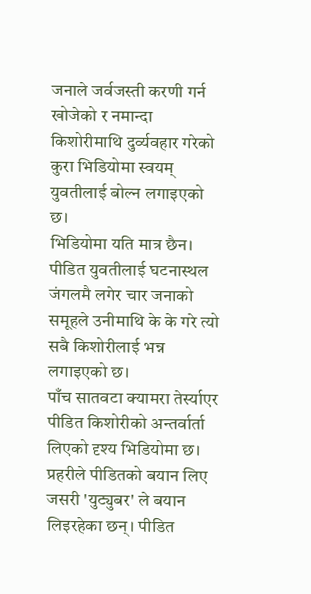जनाले जर्वजस्ती करणी गर्न खोजेको र नमान्दा किशोरीमाथि दुर्व्यवहार गरेको कुरा भिडियोमा स्वयम् युवतीलाई बोल्न लगाइएको छ।
भिडियोमा यति मात्र छैन। पीडित युवतीलाई घटनास्थल जंगलमै लगेर चार जनाको समूहले उनीमाथि के के गरे त्यो सबै किशोरीलाई भन्न लगाइएको छ।
पाँच सातवटा क्यामरा तेर्स्याएर पीडित किशोरीको अन्तर्वार्ता लिएको दृश्य भिडियोमा छ। प्रहरीले पीडितको बयान लिए जसरी 'युट्युबर' ले बयान लिइरहेका छन्। पीडित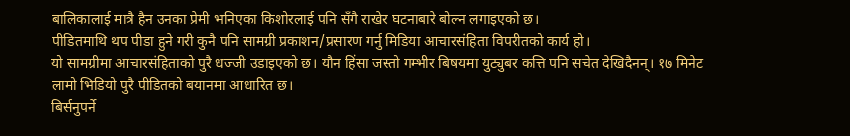बालिकालाई मात्रै हैन उनका प्रेमी भनिएका किशोरलाई पनि सँगै राखेर घटनाबारे बोल्न लगाइएको छ।
पीडितमाथि थप पीडा हुने गरी कुनै पनि सामग्री प्रकाशन/प्रसारण गर्नु मिडिया आचारसंहिता विपरीतको कार्य हो।
यो सामग्रीमा आचारसंहिताको पुरै धज्जी उडाइएको छ। यौन हिंसा जस्तो गम्भीर बिषयमा युट्युबर कत्ति पनि सचेत देखिदैनन्। १७ मिनेट लामो भिडियो पुरै पीडितको बयानमा आधारित छ।
बिर्सनुपर्ने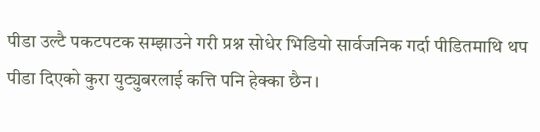पीडा उल्टै पकटपटक सम्झाउने गरी प्रश्न सोधेर भिडियो सार्वजनिक गर्दा पीडितमाथि थप पीडा दिएको कुरा युट्युबरलाई कत्ति पनि हेक्का छैन।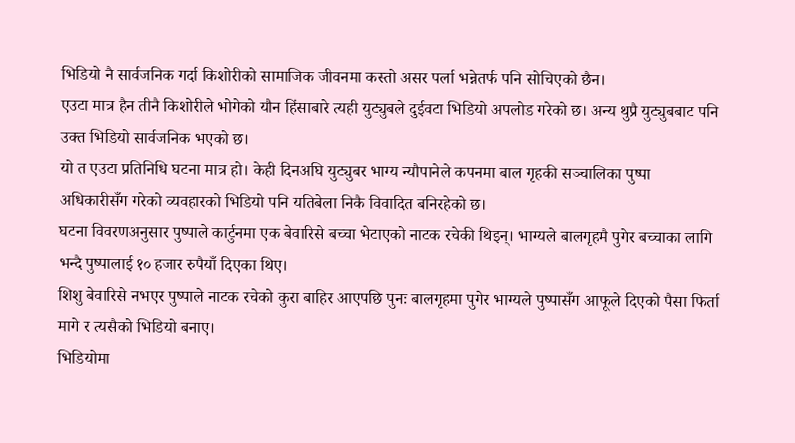भिडियो नै सार्वजनिक गर्दा किशोरीको सामाजिक जीवनमा कस्तो असर पर्ला भन्नेतर्फ पनि सोचिएको छैन।
एउटा मात्र हैन तीनै किशोरीले भोगेको यौन हिंसाबारे त्यही युट्युबले दुईवटा भिडियो अपलोड गरेको छ। अन्य थुप्रै युट्युबबाट पनि उक्त भिडियो सार्वजनिक भएको छ।
यो त एउटा प्रतिनिधि घटना मात्र हो। केही दिनअघि युट्युबर भाग्य न्यौपानेले कपनमा बाल गृहकी सञ्चालिका पुष्पा अधिकारीसँग गरेको व्यवहारको भिडियो पनि यतिबेला निकै विवादित बनिरहेको छ।
घटना विवरणअनुसार पुष्पाले कार्टुनमा एक बेवारिसे बच्चा भेटाएको नाटक रचेकी थिइन्। भाग्यले बालगृहमै पुगेर बच्चाका लागि भन्दै पुष्पालाई १० हजार रुपैयाँ दिएका थिए।
शिशु बेवारिसे नभएर पुष्पाले नाटक रचेको कुरा बाहिर आएपछि पुनः बालगृहमा पुगेर भाग्यले पुष्पासँग आफूले दिएको पैसा फिर्ता मागे र त्यसैको भिडियो बनाए।
भिडियोमा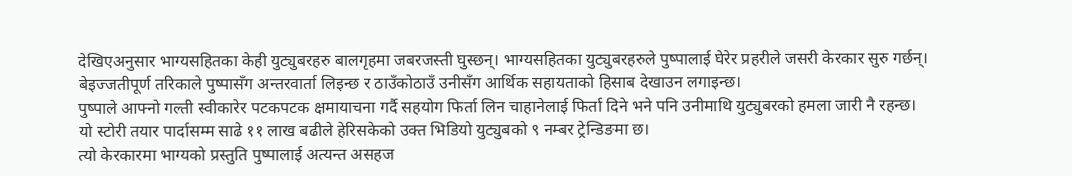देखिएअनुसार भाग्यसहितका केही युट्युबरहरु बालगृहमा जबरजस्ती घुस्छन्। भाग्यसहितका युट्युबरहरुले पुष्पालाई घेरेर प्रहरीले जसरी केरकार सुरु गर्छन्।
बेइज्जतीपूर्ण तरिकाले पुष्पासँग अन्तरवार्ता लिइन्छ र ठाउँकोठाउँ उनीसँग आर्थिक सहायताको हिसाब देखाउन लगाइन्छ।
पुष्पाले आफ्नो गल्ती स्वीकारेर पटकपटक क्षमायाचना गर्दै सहयोग फिर्ता लिन चाहानेलाई फिर्ता दिने भने पनि उनीमाथि युट्युबरको हमला जारी नै रहन्छ।
यो स्टोरी तयार पार्दासम्म साढे ११ लाख बढीले हेरिसकेको उक्त भिडियो युट्युबको ९ नम्बर ट्रेन्डिङमा छ।
त्यो केरकारमा भाग्यको प्रस्तुति पुष्पालाई अत्यन्त असहज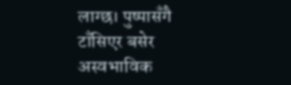लाग्छ। पुष्पासँगै टाँसिएर बसेर अस्वभाविक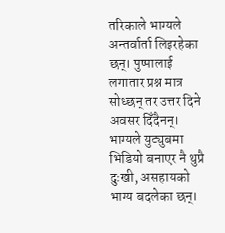तरिकाले भाग्यले अन्तर्वार्ता लिइरहेका छन्। पुष्पालाई लगातार प्रश्न मात्र सोध्छन् तर उत्तर दिने अवसर दिँदैनन्।
भाग्यले युट्युबमा भिडियो बनाएर नै थुप्रै दुःखी, असहायको भाग्य बदलेका छन्।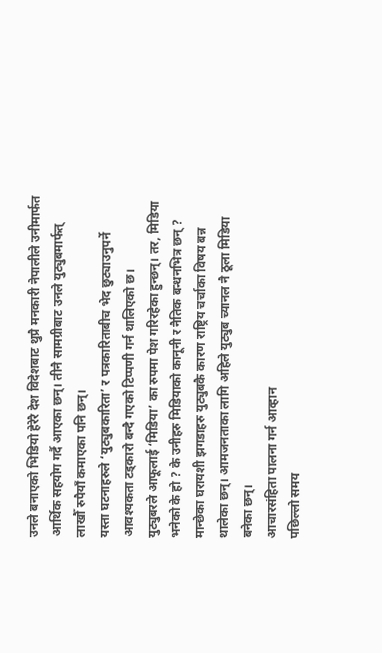उनले बनाएको भिडियो हेरेरै देश विदेशबाट थुप्रै मनकारी नेपालीले उनीमार्फत आर्थिक सहयोग गर्दै आएका छन्। तीनै सामग्रीबाट उनले युट्युबमार्फत् लाखौँ रुपैयाँ कमाएका पनि छन्।
यस्ता घटनाहरुले ‘युट्युबकारिता’ र पत्रकारिताबीच भेद छुट्याउनुपर्ने आवश्यकता टड्कारो बन्दै गएको टिप्पणी गर्न थालिएको छ।
युट्युबरले आफूलाई ‘मिडिया’ का रुपमा पेश गरिरहेका हुन्छन्। तर, मिडिया भनेको के हो ? के उनीहरु मिडियाको कानूनी र नैतिक बन्धनभित्र छन् ?
मान्छेका घरायशी झगडाहरु युट्युबकै कारण राष्ट्रिय चर्चाका विषय बन्न थालेका छन्। आमजनताका लागि अहिले युट्युब च्यानल नै ठूला मिडिया बनेका छन्।
आचारसंहिता पालना गर्न आव्हान
पछिल्लो समय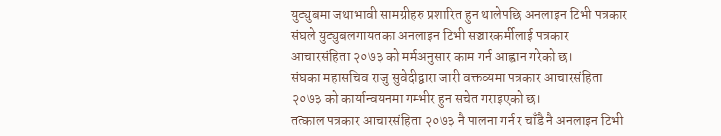युट्युबमा जथाभावी सामग्रीहरु प्रशारित हुन थालेपछि अनलाइन टिभी पत्रकार संघले युट्युबलगायतका अनलाइन टिभी सञ्चारकर्मीलाई पत्रकार आचारसंहिता २०७३ को मर्मअनुसार काम गर्न आह्वान गरेको छ।
संघका महासचिव राजु सुवेदीद्वारा जारी वक्तव्यमा पत्रकार आचारसंहिता २०७३ को कार्यान्वयनमा गम्भीर हुन सचेत गराइएको छ।
तत्काल पत्रकार आचारसंहिता २०७३ नै पालना गर्न र चाँडै नै अनलाइन टिभी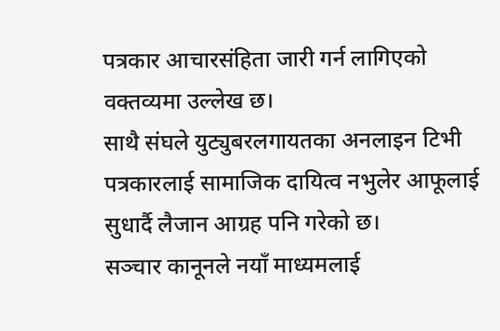पत्रकार आचारसंहिता जारी गर्न लागिएको वक्तव्यमा उल्लेख छ।
साथै संघले युट्युबरलगायतका अनलाइन टिभी पत्रकारलाई सामाजिक दायित्व नभुलेर आफूलाई सुधार्दै लैजान आग्रह पनि गरेको छ।
सञ्चार कानूनले नयाँ माध्यमलाई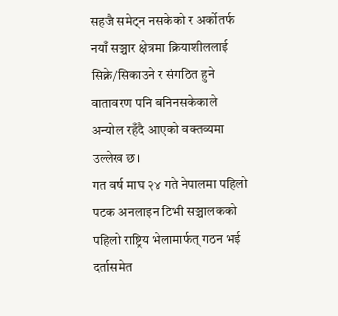सहजै समेट्न नसकेको र अर्कोतर्फ नयाँ सञ्चार क्षेत्रमा क्रियाशीललाई सिक्ने/सिकाउने र संगठित हुने वातावरण पनि बनिनसकेकाले अन्योल रहँदै आएको वक्तव्यमा उल्लेख छ।
गत वर्ष माघ २४ गते नेपालमा पहिलो पटक अनलाइन टिभी सञ्चालकको पहिलो राष्ट्रिय भेलामार्फत् गठन भई दर्तासमेत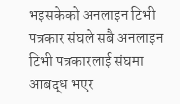भइसकेको अनलाइन टिभी पत्रकार संघले सबै अनलाइन टिभी पत्रकारलाई संघमा आबद्ध भएर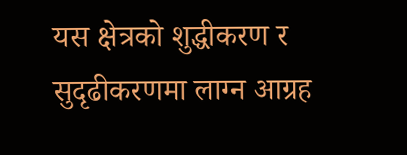यस क्षेत्रको शुद्धीकरण र सुदृढीकरणमा लाग्न आग्रह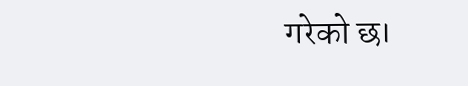गरेको छ।